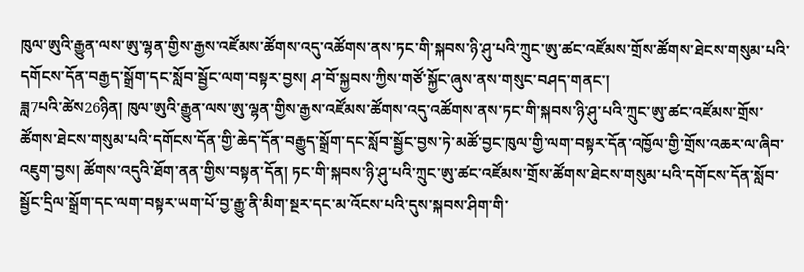ཁུལ་ཨུའི་རྒྱུན་ལས་ཨུ་ལྷན་གྱིས་རྒྱས་འཛོམས་ཚོགས་འདུ་འཚོགས་ནས་ཏང་གི་སྐབས་ཉི་ཤུ་པའི་ཀྲུང་ཨུ་ཚང་འཛོམས་གྲོས་ཚོགས་ཐེངས་གསུམ་པའི་དགོངས་དོན་བརྒྱད་སྒྲོག་དང་སློབ་སྦྱོང་ལག་བསྟར་བྱས། ཤ་བོ་སྐྱབས་ཀྱིས་གཙོ་སྐྱོང་ཞུས་ནས་གསུང་བཤད་གནང་།
ཟླ7པའི་ཚེས26ཉིན། ཁུལ་ཨུའི་རྒྱུན་ལས་ཨུ་ལྷན་གྱིས་རྒྱས་འཛོམས་ཚོགས་འདུ་འཚོགས་ནས་ཏང་གི་སྐབས་ཉི་ཤུ་པའི་ཀྲུང་ཨུ་ཚང་འཛོམས་གྲོས་ཚོགས་ཐེངས་གསུམ་པའི་དགོངས་དོན་གྱི་ཆེད་དོན་བརྒྱུད་སྒྲོག་དང་སློབ་སྦྱོང་བྱས་ཏེ་མཚོ་བྱང་ཁུལ་གྱི་ལག་བསྟར་དོན་འཁྱོལ་གྱི་གྲོས་འཆར་ལ་ཞིབ་འཇུག་བྱས། ཚོགས་འདུའི་ཐོག་ནན་གྱིས་བསྟན་དོན། ཏང་གི་སྐབས་ཉི་ཤུ་པའི་ཀྲུང་ཨུ་ཚང་འཛོམས་གྲོས་ཚོགས་ཐེངས་གསུམ་པའི་དགོངས་དོན་སློབ་སྦྱོང་དྲིལ་སྒྲོག་དང་ལག་བསྟར་ཡག་པོ་བྱ་རྒྱུ་ནི་མིག་སྔར་དང་མ་འོངས་པའི་དུས་སྐབས་ཤིག་གི་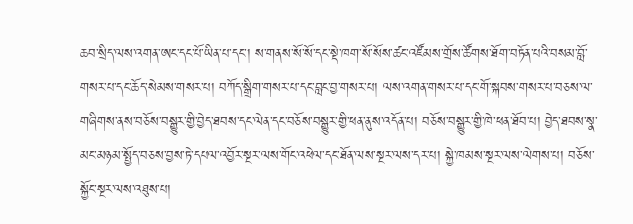ཆབ་སྲིད་ལས་འགན་ཨང་དང་པོ་ཡིན་པ་དང་། ས་གནས་སོ་སོ་དང་སྡེ་ཁག་སོ་སོས་ཚང་འཛོམས་གྲོས་ཚོགས་ཐོག་བཏོན་པའི་བསམ་བློ་གསར་པ་དང་ཆོད་སེམས་གསར་པ། བཀོད་སྒྲིག་གསར་པ་དང་བླང་བྱ་གསར་པ། ལས་འགན་གསར་པ་དང་གོ་སྐབས་གསར་པ་བཅས་ལ་གཞིགས་ནས་བཅོས་བསྒྱུར་གྱི་བྱེད་ཐབས་དང་ལེན་དང་བཅོས་བསྒྱུར་གྱི་ཕན་ནུས་འདོན་པ། བཅོས་བསྒྱུར་གྱི་ཁེ་ཕན་ཐོབ་པ། བྱེད་ཐབས་སྣ་མང་མཉམ་སྤྱོད་བཅས་བྱས་ཏེ་དཔལ་འབྱོར་སྔར་ལས་གོང་འཕེལ་དང་ཐོན་ལས་སྔར་ལས་དར་པ། སྐྱེ་ཁམས་སྔར་ལས་ལེགས་པ། བཅོས་སྐྱོང་སྔར་ལས་འཐུས་པ།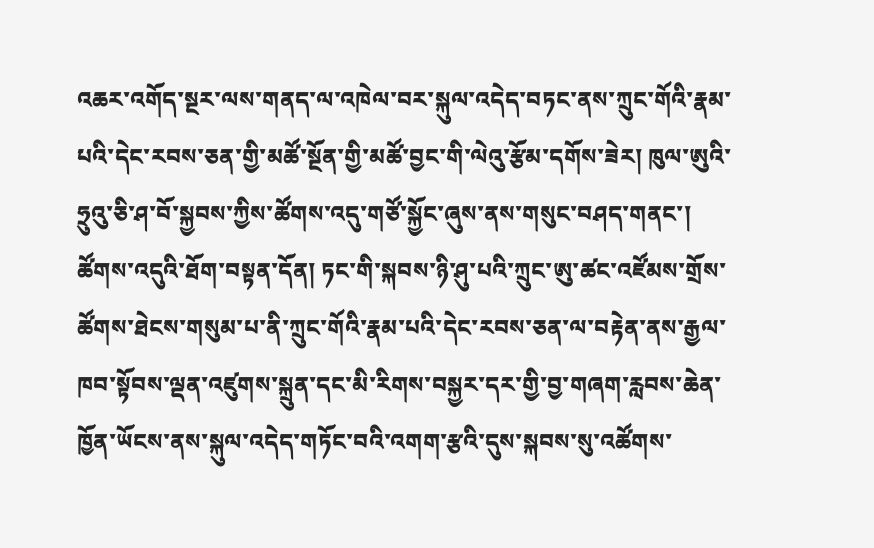འཆར་འགོད་སྔར་ལས་གནད་ལ་འཁེལ་བར་སྐུལ་འདེད་བཏང་ནས་ཀྲུང་གོའི་རྣམ་པའི་དེང་རབས་ཅན་གྱི་མཚོ་སྔོན་གྱི་མཚོ་བྱང་གི་ལེའུ་རྩོམ་དགོས་ཟེར། ཁུལ་ཨུའི་ཧྲུའུ་ཅི་ཤ་བོ་སྐྱབས་ཀྱིས་ཚོགས་འདུ་གཙོ་སྐྱོང་ཞུས་ནས་གསུང་བཤད་གནང་།
ཚོགས་འདུའི་ཐོག་བསྟན་དོན། ཏང་གི་སྐབས་ཉི་ཤུ་པའི་ཀྲུང་ཨུ་ཚང་འཛོམས་གྲོས་ཚོགས་ཐེངས་གསུམ་པ་ནི་ཀྲུང་གོའི་རྣམ་པའི་དེང་རབས་ཅན་ལ་བརྟེན་ནས་རྒྱལ་ཁབ་སྟོབས་ལྡན་འཛུགས་སྐྲུན་དང་མི་རིགས་བསྐྱར་དར་གྱི་བྱ་གཞག་རླབས་ཆེན་ཁྱོན་ཡོངས་ནས་སྐུལ་འདེད་གཏོང་བའི་འགག་རྩའི་དུས་སྐབས་སུ་འཚོགས་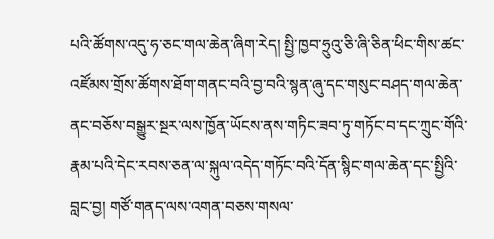པའི་ཚོགས་འདུ་ཧ་ཅང་གལ་ཆེན་ཞིག་རེད། སྤྱི་ཁྱབ་ཧྲུའུ་ཅི་ཞི་ཅིན་ཕིང་གིས་ཚང་འཛོམས་གྲོས་ཚོགས་ཐོག་གནང་བའི་བྱ་བའི་སྙན་ཞུ་དང་གསུང་བཤད་གལ་ཆེན་ནང་བཅོས་བསྒྱུར་སྔར་ལས་ཁྱོན་ཡོངས་ནས་གཏིང་ཟབ་ཏུ་གཏོང་བ་དང་ཀྲུང་གོའི་རྣམ་པའི་དེང་རབས་ཅན་ལ་སྐུལ་འདེད་གཏོང་བའི་དོན་སྙིང་གལ་ཆེན་དང་སྤྱིའི་བླང་བྱ། གཙོ་གནད་ལས་འགན་བཅས་གསལ་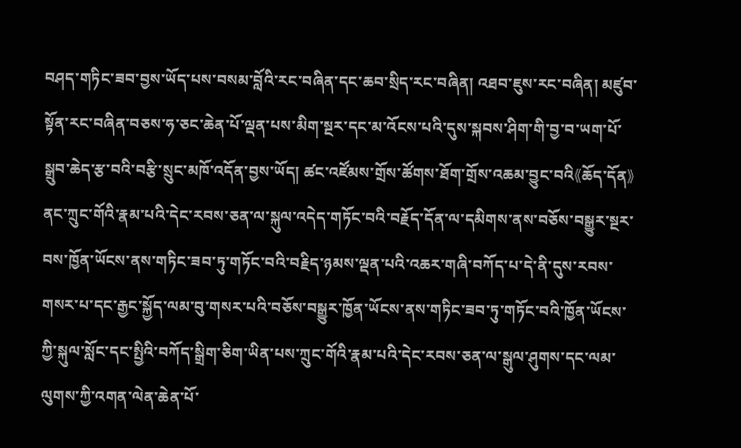བཤད་གཏིང་ཟབ་བྱས་ཡོད་པས་བསམ་བློའི་རང་བཞིན་དང་ཆབ་སྲིད་རང་བཞིན། འཐབ་ཇུས་རང་བཞིན། མཛུབ་སྟོན་རང་བཞིན་བཅས་ཧ་ཅང་ཆེན་པོ་ལྡན་པས་མིག་སྔར་དང་མ་འོངས་པའི་དུས་སྐབས་ཤིག་གི་བྱ་བ་ཡག་པོ་སྒྲུབ་ཆེད་རྩ་བའི་བརྩི་སྲུང་མཁོ་འདོན་བྱས་ཡོད། ཚང་འཛོམས་གྲོས་ཚོགས་ཐོག་གྲོས་འཆམ་བྱུང་བའི《ཆོད་དོན》ནང་ཀྲུང་གོའི་རྣམ་པའི་དེང་རབས་ཅན་ལ་སྐུལ་འདེད་གཏོང་བའི་བརྗོད་དོན་ལ་དམིགས་ནས་བཅོས་བསྒྱུར་སྔར་བས་ཁྱོན་ཡོངས་ནས་གཏིང་ཟབ་ཏུ་གཏོང་བའི་བརྗིད་ཉམས་ལྡན་པའི་འཆར་གཞི་བཀོད་པ་དེ་ནི་དུས་རབས་གསར་པ་དང་རྒྱང་སྐྱོད་ལམ་བུ་གསར་པའི་བཅོས་བསྒྱུར་ཁྱོན་ཡོངས་ནས་གཏིང་ཟབ་ཏུ་གཏོང་བའི་ཁྱོན་ཡོངས་ཀྱི་སྐུལ་སློང་དང་སྤྱིའི་བཀོད་སྒྲིག་ཅིག་ཡིན་པས་ཀྲུང་གོའི་རྣམ་པའི་དེང་རབས་ཅན་ལ་སྒུལ་ཤུགས་དང་ལམ་ལུགས་ཀྱི་འགན་ལེན་ཆེན་པོ་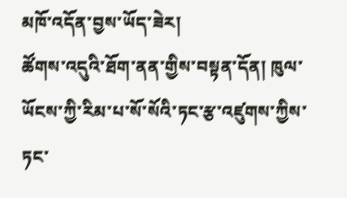མཁོ་འདོན་བྱས་ཡོད་ཟེར།
ཚོགས་འདུའི་ཐོག་ནན་གྱིས་བསྟན་དོན། ཁུལ་ཡོངས་ཀྱི་རིམ་པ་སོ་སོའི་ཏང་རྩ་འཛུགས་ཀྱིས་ཏང་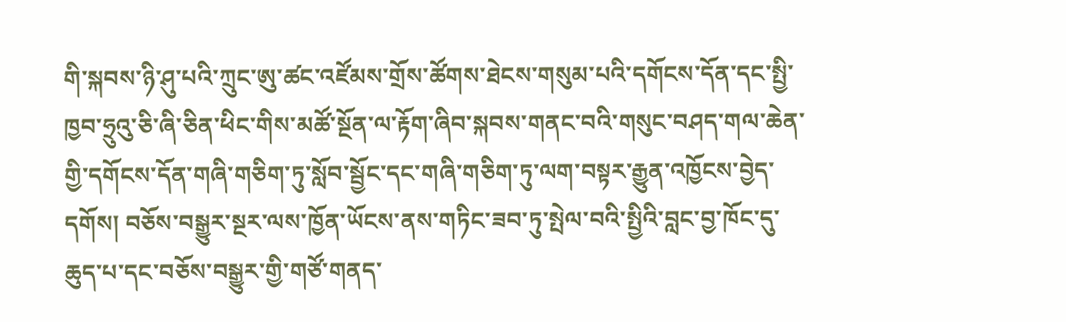གི་སྐབས་ཉི་ཤུ་པའི་ཀྲུང་ཨུ་ཚང་འཛོམས་གྲོས་ཚོགས་ཐེངས་གསུམ་པའི་དགོངས་དོན་དང་སྤྱི་ཁྱབ་ཧྲུའུ་ཅི་ཞི་ཅིན་ཕིང་གིས་མཚོ་སྔོན་ལ་རྟོག་ཞིབ་སྐབས་གནང་བའི་གསུང་བཤད་གལ་ཆེན་གྱི་དགོངས་དོན་གཞི་གཅིག་ཏུ་སློབ་སྦྱོང་དང་གཞི་གཅིག་ཏུ་ལག་བསྟར་རྒྱུན་འཁྱོངས་བྱེད་དགོས། བཅོས་བསྒྱུར་སྔར་ལས་ཁྱོན་ཡོངས་ནས་གཏིང་ཟབ་ཏུ་སྤེལ་བའི་སྤྱིའི་བླང་བྱ་ཁོང་དུ་ཆུད་པ་དང་བཅོས་བསྒྱུར་གྱི་གཙོ་གནད་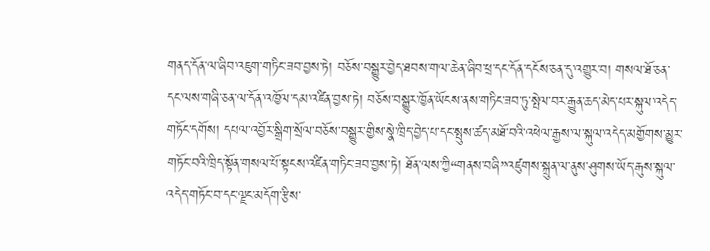གནད་དོན་ལ་ཞིབ་འཇུག་གཏིང་ཟབ་བྱས་ཏེ། བཅོས་བསྒྱུར་བྱེད་ཐབས་གལ་ཆེན་ཞིབ་ཕྲ་དང་དོན་དངོས་ཅན་དུ་འགྱུར་བ། གསལ་ཐོ་ཅན་དང་ལས་གཞི་ཅན་ལ་དོན་འཁྱོལ་དམ་འཛིན་བྱས་ཏེ། བཅོས་བསྒྱུར་ཁྱོན་ཡོངས་ནས་གཏིང་ཟབ་ཏུ་སྤེལ་བར་རྒྱུན་ཆད་མེད་པར་སྐུལ་འདེད་གཏོང་དགོས། དཔལ་འབྱོར་སྒྲིག་སྲོལ་བཅོས་བསྒྱུར་གྱིས་སྣེ་ཁྲིད་བྱེད་པ་དང་སྤུས་ཚད་མཐོ་བའི་འཕེལ་རྒྱས་ལ་སྐུལ་འདེད་མགྱོགས་མྱུར་གཏོང་བའི་ཁྲིད་སྟོན་གསལ་པོ་སྟངས་འཛིན་གཏིང་ཟབ་བྱས་ཏེ། ཐོན་ལས་ཀྱི“གནས་བཞི”འཛུགས་སྐྲུན་ལ་ནུས་ཤུགས་ཡོད་རྒུས་སྐུལ་འདེད་གཏོང་བ་དང་ལྗང་མདོག་རྩིས་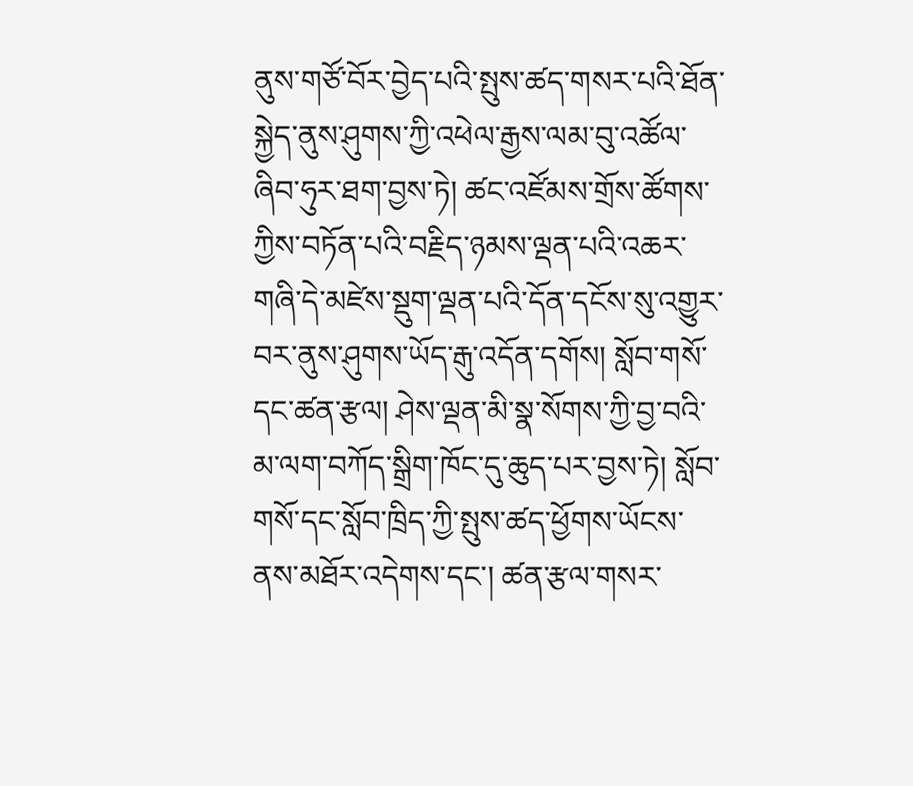ནུས་གཙོ་བོར་བྱེད་པའི་སྤུས་ཚད་གསར་པའི་ཐོན་སྐྱེད་ནུས་ཤུགས་ཀྱི་འཕེལ་རྒྱས་ལམ་བུ་འཚོལ་ཞིབ་ཧུར་ཐག་བྱས་ཏེ། ཚང་འཛོམས་གྲོས་ཚོགས་ཀྱིས་བཏོན་པའི་བརྗིད་ཉམས་ལྡན་པའི་འཆར་གཞི་དེ་མཛེས་སྡུག་ལྡན་པའི་དོན་དངོས་སུ་འགྱུར་བར་ནུས་ཤུགས་ཡོད་རྒུ་འདོན་དགོས། སློབ་གསོ་དང་ཚན་རྩལ། ཤེས་ལྡན་མི་སྣ་སོགས་ཀྱི་བྱ་བའི་མ་ལག་བཀོད་སྒྲིག་ཁོང་དུ་ཆུད་པར་བྱས་ཏེ། སློབ་གསོ་དང་སློབ་ཁྲིད་ཀྱི་སྤུས་ཚད་ཕྱོགས་ཡོངས་ནས་མཐོར་འདེགས་དང་། ཚན་རྩལ་གསར་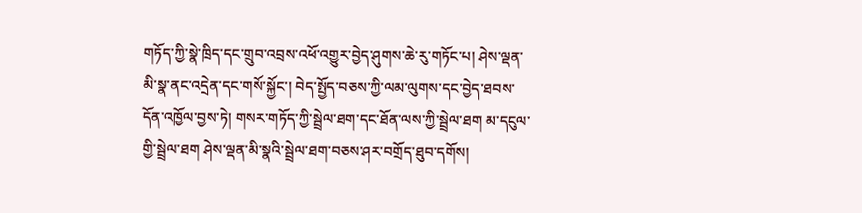གཏོད་ཀྱི་སྣེ་ཁྲིད་དང་གྲུབ་འབྲས་འཕོ་འགྱུར་བྱེད་ཤུགས་ཆེ་རུ་གཏོང་པ། ཤེས་ལྡན་མི་སྣ་ནང་འདྲེན་དང་གསོ་སྐྱོང་། བེད་སྤྱོད་བཅས་ཀྱི་ལམ་ལུགས་དང་བྱེད་ཐབས་དོན་འཁྱོལ་བྱས་ཏེ། གསར་གཏོད་ཀྱི་སྦྲེལ་ཐག་དང་ཐོན་ལས་ཀྱི་སྦྲེལ་ཐག མ་དངུལ་གྱི་སྦྲེལ་ཐག ཤེས་ལྡན་མི་སྣའི་སྦྲེལ་ཐག་བཅས་ཤར་བགྲོད་ཐུབ་དགོས།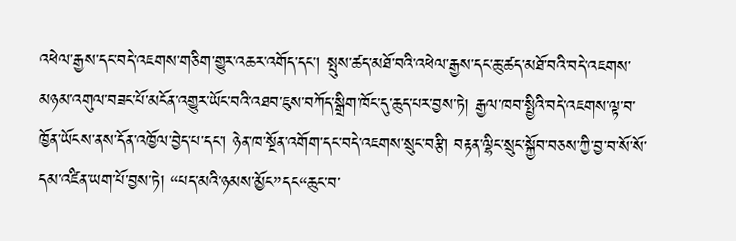འཕེལ་རྒྱས་དང་བདེ་འཇགས་གཅིག་གྱུར་འཆར་འགོད་དང་། སྤུས་ཚད་མཐོ་བའི་འཕེལ་རྒྱས་དང་ཆུ་ཚད་མཐོ་བའི་བདེ་འཇགས་མཉམ་འགུལ་བཟང་པོ་མངོན་འགྱུར་ཡོང་བའི་འཐབ་ཇུས་བཀོད་སྒྲིག་ཁོང་དུ་ཆུད་པར་བྱས་ཏེ། རྒྱལ་ཁབ་སྤྱིའི་བདེ་འཇགས་ལྟ་བ་ཁྱོན་ཡོངས་ནས་དོན་འཁྱོལ་བྱེད་པ་དང་། ཉེན་ཁ་སྔོན་འགོག་དང་བདེ་འཇགས་སྲུང་བརྩི། བརྟན་ལྷིང་སྲུང་སྐྱོབ་བཅས་ཀྱི་བྱ་བ་སོ་སོ་དམ་འཛིན་ཡག་པོ་བྱས་ཏེ། “པད་མའི་ཉམས་མྱོང”དང“ཆུང་བ་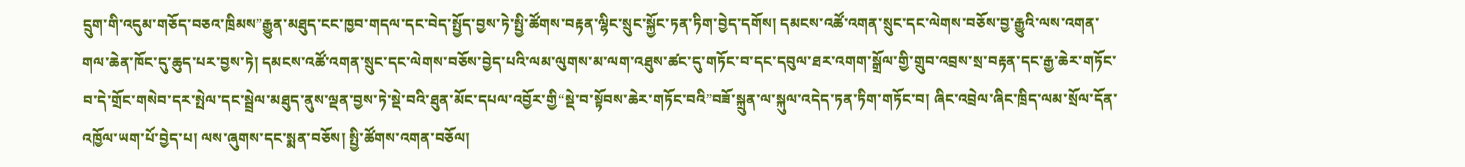དྲུག་གི་འདུམ་གཅོད་བཅའ་ཁྲིམས”རྒྱུན་མཐུད་ངང་ཁྱབ་གདལ་དང་བེད་སྤྱོད་བྱས་ཏེ་སྤྱི་ཚོགས་བརྟན་ལྷིང་སྲུང་སྐྱོང་ཏན་ཏིག་བྱེད་དགོས། དམངས་འཚོ་འགན་སྲུང་དང་ལེགས་བཅོས་བྱ་རྒྱུའི་ལས་འགན་གལ་ཆེན་ཁོང་དུ་ཆུད་པར་བྱས་ཏེ། དམངས་འཚོ་འགན་སྲུང་དང་ལེགས་བཅོས་བྱེད་པའི་ལམ་ལུགས་མ་ལག་འཐུས་ཚང་དུ་གཏོང་བ་དང་དབུལ་ཐར་འགག་སྒྲོལ་གྱི་གྲུབ་འབྲས་སྲ་བརྟན་དང་རྒྱ་ཆེར་གཏོང་བ་དེ་གྲོང་གསེབ་དར་སྤེལ་དང་སྦྲེལ་མཐུད་ནུས་ལྡན་བྱས་ཏེ་སྡེ་བའི་ཐུན་མོང་དཔལ་འབྱོར་གྱི“སྡེ་བ་སྟོབས་ཆེར་གཏོང་བའི”བཟོ་སྐྲུན་ལ་སྐུལ་འདེད་ཏན་ཏིག་གཏོང་བ། ཞིང་འབྲེལ་ཞིང་ཁྲིད་ལམ་སྲོལ་དོན་འཁྱོལ་ཡག་པོ་བྱེད་པ། ལས་ཞུགས་དང་སྨན་བཅོས། སྤྱི་ཚོགས་འགན་བཅོལ།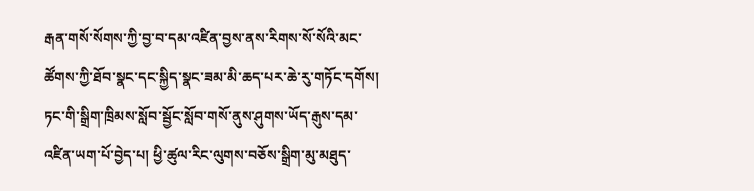རྒན་གསོ་སོགས་ཀྱི་བྱ་བ་དམ་འཛིན་བྱས་ནས་རིགས་སོ་སོའི་མང་ཚོགས་ཀྱི་ཐོབ་སྣང་དང་སྐྱིད་སྣང་ཟམ་མི་ཆད་པར་ཆེ་རུ་གཏོང་དགོས། ཏང་གི་སྒྲིག་ཁྲིམས་སློབ་སྦྱོང་སློབ་གསོ་ནུས་ཤུགས་ཡོད་རྒུས་དམ་འཛིན་ཡག་པོ་བྱེད་པ། ཕྱི་ཚུལ་རིང་ལུགས་བཅོས་སྒྲིག་མུ་མཐུད་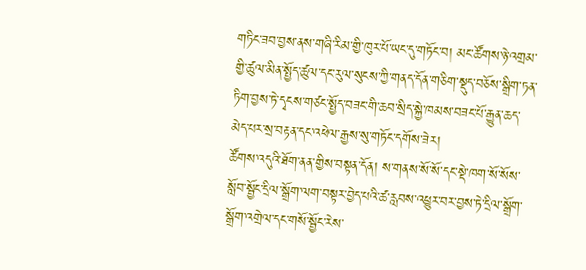གཏིང་ཟབ་བྱས་ནས་གཞི་རིམ་གྱི་ཁུར་པོ་ཡང་དུ་གཏོང་བ། མང་ཚོགས་ཉེ་འགྲམ་གྱི་ཚུལ་མིན་སྤྱོད་ཚུལ་དང་རུལ་སུངས་ཀྱི་གནད་དོན་གཅིག་སྡུད་བཅོས་སྒྲིག་ཏན་ཏིག་བྱས་ཏེ་དྭངས་གཙང་སྤྱོད་བཟང་གི་ཆབ་སྲིད་སྐྱེ་ཁམས་བཟང་པོ་རྒྱུན་ཆད་མེད་པར་སྲ་བརྟན་དང་འཕེལ་རྒྱས་སུ་གཏོང་དགོས་ཟེར།
ཚོགས་འདུའི་ཐོག་ནན་གྱིས་བསྟན་དོན། ས་གནས་སོ་སོ་དང་སྡེ་ཁག་སོ་སོས་སློབ་སྦྱོང་དྲིལ་སྒྲོག་ལག་བསྟར་བྱེད་པའི་ཚ་རླབས་འཕྱུར་བར་བྱས་ཏེ་དྲིལ་སྒྲོག་སྒྲོག་འགྲེལ་དང་གསོ་སྦྱོང་རེས་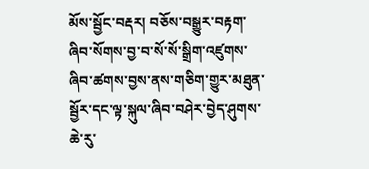མོས་སྦྱོང་བརྡར། བཅོས་བསྒྱུར་བརྟག་ཞིབ་སོགས་བྱ་བ་སོ་སོ་སྒྲིག་འཛུགས་ཞིབ་ཚགས་བྱས་ནས་གཅིག་གྱུར་མཐུན་སྦྱོར་དང་ལྟ་སྐུལ་ཞིབ་བཤེར་བྱེད་ཤུགས་ཆེ་རུ་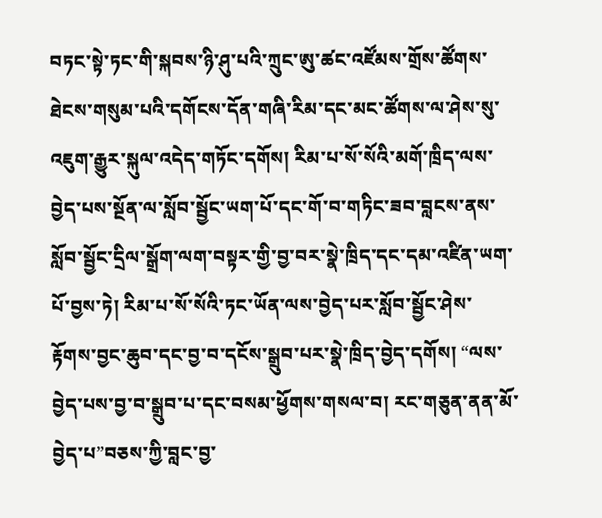བཏང་སྟེ་ཏང་གི་སྐབས་ཉི་ཤུ་པའི་ཀྲུང་ཨུ་ཚང་འཛོམས་གྲོས་ཚོགས་ཐེངས་གསུམ་པའི་དགོངས་དོན་གཞི་རིམ་དང་མང་ཚོགས་ལ་ཤེས་སུ་འཇུག་རྒྱུར་སྐུལ་འདེད་གཏོང་དགོས། རིམ་པ་སོ་སོའི་མགོ་ཁྲིད་ལས་བྱེད་པས་སྔོན་ལ་སློབ་སྦྱོང་ཡག་པོ་དང་གོ་བ་གཏིང་ཟབ་བླངས་ནས་སློབ་སྦྱོང་དྲིལ་སྒྲོག་ལག་བསྟར་གྱི་བྱ་བར་སྣེ་ཁྲིད་དང་དམ་འཛིན་ཡག་པོ་བྱས་ཏེ། རིམ་པ་སོ་སོའི་ཏང་ཡོན་ལས་བྱེད་པར་སློབ་སྦྱོང་ཤེས་རྟོགས་བྱང་ཆུབ་དང་བྱ་བ་དངོས་སྒྲུབ་པར་སྣེ་ཁྲིད་བྱེད་དགོས། “ལས་བྱེད་པས་བྱ་བ་སྒྲུབ་པ་དང་བསམ་ཕྱོགས་གསལ་བ། རང་གཅུན་ནན་མོ་བྱེད་པ”བཅས་ཀྱི་བླང་བྱ་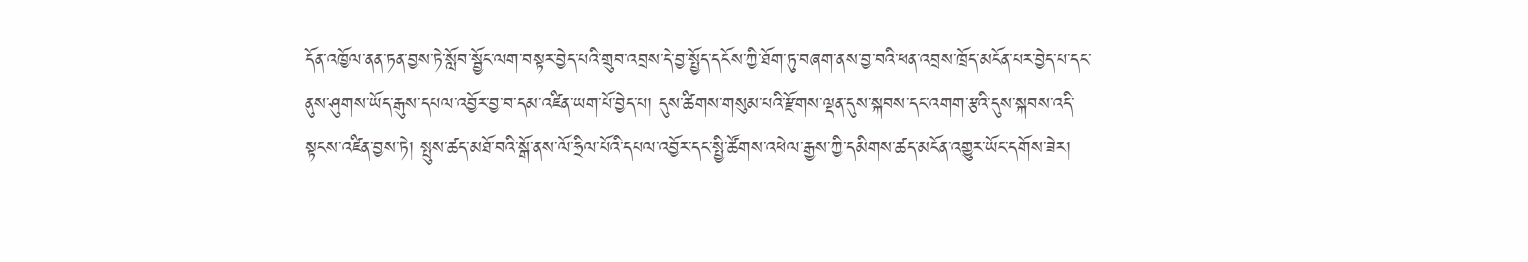དོན་འཁྱོལ་ནན་ཏན་བྱས་ཏེ་སློབ་སྦྱོང་ལག་བསྟར་བྱེད་པའི་གྲུབ་འབྲས་དེ་བྱ་སྤྱོད་དངོས་ཀྱི་ཐོག་ཏུ་བཞག་ནས་བྱ་བའི་ཕན་འབྲས་ཁྲོད་མངོན་པར་བྱེད་པ་དང་ནུས་ཤུགས་ཡོད་རྒུས་དཔལ་འབྱོར་བྱ་བ་དམ་འཛིན་ཡག་པོ་བྱེད་པ། དུས་ཚིགས་གསུམ་པའི་རྫོགས་ལྡན་དུས་སྐབས་དང་འགག་རྩའི་དུས་སྐབས་འདི་སྟངས་འཛིན་བྱས་ཏེ། སྤུས་ཚད་མཐོ་བའི་སྒོ་ནས་ལོ་ཧྲིལ་པོའི་དཔལ་འབྱོར་དང་སྤྱི་ཚོགས་འཕེལ་རྒྱས་ཀྱི་དམིགས་ཚད་མངོན་འགྱུར་ཡོང་དགོས་ཟེར།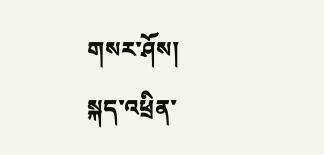གསར་ཤོས།
སྐད་འཕྲིན་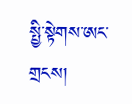སྤྱི་སྟེགས་ཨང་གྲངས།